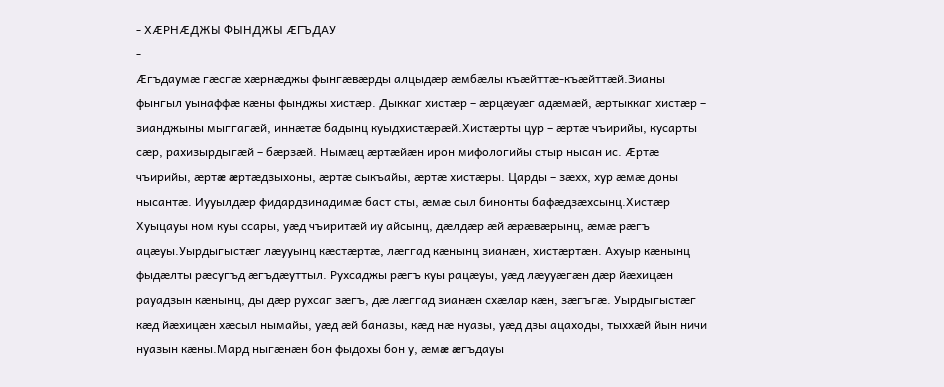- ХÆРНÆДЖЫ ФЫНДЖЫ ÆГЪДАУ
-
Æгъдаумæ гæсгæ хæрнæджы фынгæвæрды алцыдæр æмбæлы къæйттæ-къæйттæй.Зианы фынгыл уынаффæ кæны фынджы хистæр. Дыккаг хистæр – æрцæуæг адæмæй, æртыккаг хистæр – зианджыны мыггагæй, иннæтæ бадынц куыдхистæрæй.Хистæрты цур – æртæ чъирийы, кусарты сæр, рахизырдыгæй – бæрзæй. Нымæц æртæйæн ирон мифологийы стыр нысан ис. Æртæ чъирийы, æртæ æртæдзыхоны, æртæ сыкъайы, æртæ хистæры. Царды – зæхх, хур æмæ доны нысантæ. Иууылдæр фидардзинадимæ баст сты, æмæ сыл бинонты бафæдзæхсынц.Хистæр Хуыцауы ном куы ссары, уæд чъиритæй иу айсынц, дæлдæр æй æрæвæрынц, æмæ рæгъ ацæуы.Уырдыгыстæг лæууынц кæстæртæ, лæггад кæнынц зианæн, хистæртæн. Ахуыр кæнынц фыдæлты рæсугъд æгъдæуттыл. Рухсаджы рæгъ куы рацæуы, уæд лæууæгæн дæр йæхицæн рауадзын кæнынц, ды дæр рухсаг зæгъ, дæ лæггад зианæн схæлар кæн, зæгъгæ. Уырдыгыстæг кæд йæхицæн хæсыл нымайы, уæд æй баназы, кæд нæ нуазы, уæд дзы ацаходы, тыххæй йын ничи нуазын кæны.Мард ныгæнæн бон фыдохы бон у, æмæ æгъдауы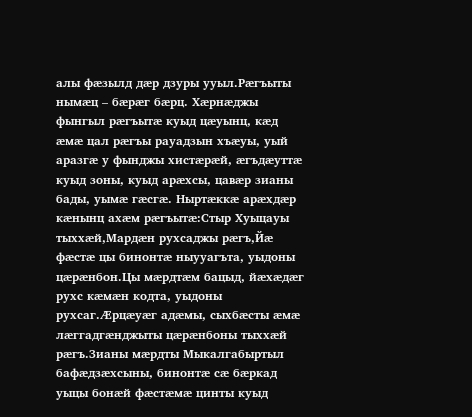алы фæзылд дæр дзуры ууыл.Рæгъыты нымæц – бæрæг бæрц. Хæрнæджы фынгыл рæгъытæ куыд цæуынц, кæд æмæ цал рæгъы рауадзын хъæуы, уый аразгæ у фынджы хистæрæй, æгъдæуттæ куыд зоны, куыд арæхсы, цавæр зианы бады, уымæ гæсгæ. Ныртæккæ арæхдæр кæнынц ахæм рæгъытæ:Стыр Хуыцауы тыххæй,Мардæн рухсаджы рæгъ,Йæ фæстæ цы бинонтæ ныууагъта, уыдоны цæрæнбон.Цы мæрдтæм бацыд, йæхæдæг рухс кæмæн кодта, уыдоны рухсаг.Æрцæуæг адæмы, сыхбæсты æмæ лæггадгæнджыты цæрæнбоны тыххæй рæгъ.Зианы мæрдты Мыкалгабыртыл бафæдзæхсыны, бинонтæ сæ бæркад уыцы бонæй фæстæмæ цинты куыд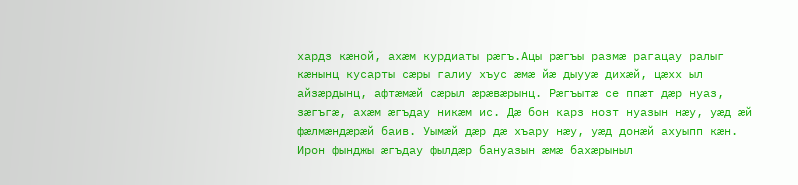хардз кæной, ахæм курдиаты рæгъ.Ацы рæгъы размæ рагацау ралыг кæнынц кусарты сæры галиу хъус æмæ йæ дыууæ дихæй, цæхх ыл айзæрдынц, афтæмæй сæрыл æрæвæрынц. Рæгъытæ се ппæт дæр нуаз, зæгъгæ, ахæм æгъдау никæм ис. Дæ бон карз нозт нуазын нæу, уæд æй фæлмæндæрæй баив. Уымæй дæр дæ хъару нæу, уæд донæй ахуыпп кæн. Ирон фынджы æгъдау фылдæр бануазын æмæ бахæрыныл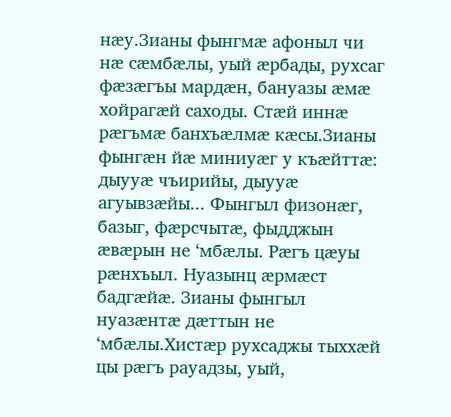нæу.Зианы фынгмæ афоныл чи нæ сæмбæлы, уый æрбады, рухсаг фæзæгъы мардæн, бануазы æмæ хойрагæй саходы. Стæй иннæ рæгъмæ банхъæлмæ кæсы.Зианы фынгæн йæ миниуæг у къæйттæ: дыууæ чъирийы, дыууæ агуывзæйы... Фынгыл физонæг, базыг, фæрсчытæ, фыдджын æвæрын не ‘мбæлы. Рæгъ цæуы рæнхъыл. Нуазынц æрмæст бадгæйæ. Зианы фынгыл нуазæнтæ дæттын не ‘мбæлы.Хистæр рухсаджы тыххæй цы рæгъ рауадзы, уый,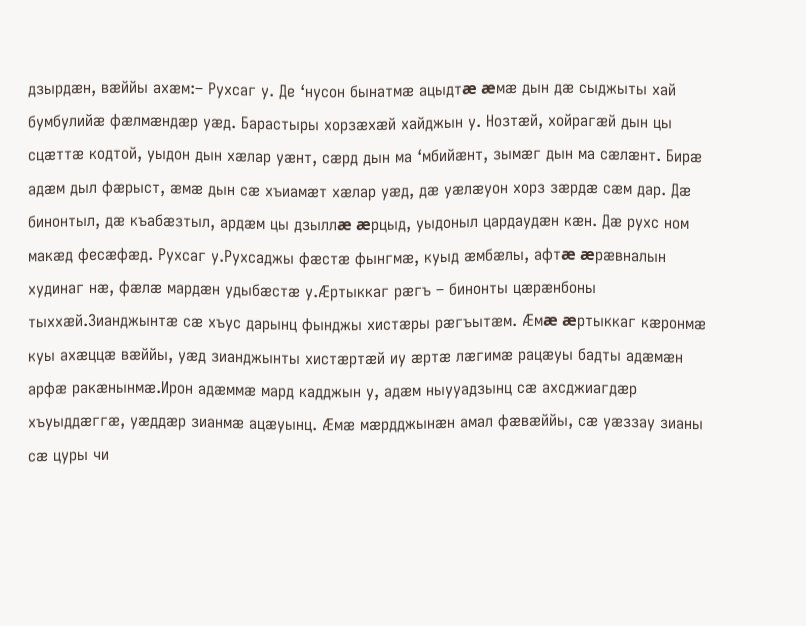дзырдæн, вæййы ахæм:– Рухсаг у. Де ‘нусон бынатмæ ацыдтæ æмæ дын дæ сыджыты хай бумбулийæ фæлмæндæр уæд. Барастыры хорзæхæй хайджын у. Нозтæй, хойрагæй дын цы сцæттæ кодтой, уыдон дын хæлар уæнт, сæрд дын ма ‘мбийæнт, зымæг дын ма сæлæнт. Бирæ адæм дыл фæрыст, æмæ дын сæ хъиамæт хæлар уæд, дæ уæлæуон хорз зæрдæ сæм дар. Дæ бинонтыл, дæ къабæзтыл, ардæм цы дзыллæ æрцыд, уыдоныл цардаудæн кæн. Дæ рухс ном макæд фесæфæд. Рухсаг у.Рухсаджы фæстæ фынгмæ, куыд æмбæлы, афтæ æрæвналын худинаг нæ, фæлæ мардæн удыбæстæ у.Æртыккаг рæгъ – бинонты цæрæнбоны тыххæй.Зианджынтæ сæ хъус дарынц фынджы хистæры рæгъытæм. Æмæ æртыккаг кæронмæ куы ахæццæ вæййы, уæд зианджынты хистæртæй иу æртæ лæгимæ рацæуы бадты адæмæн арфæ ракæнынмæ.Ирон адæммæ мард кадджын у, адæм ныууадзынц сæ ахсджиагдæр хъуыддæггæ, уæддæр зианмæ ацæуынц. Æмæ мæрдджынæн амал фæвæййы, сæ уæззау зианы сæ цуры чи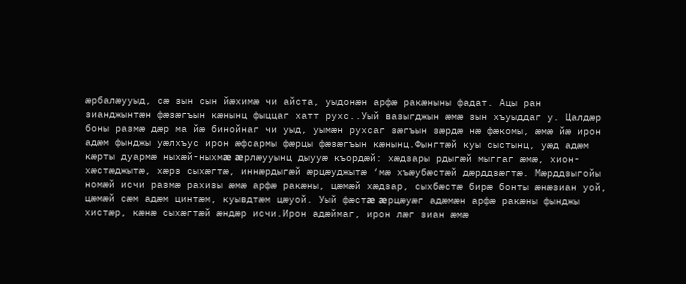æрбалæууыд, сæ зын сын йæхимæ чи айста, уыдонæн арфæ ракæныны фадат. Ацы ран зианджынтæн фæзæгъын кæнынц фыццаг хатт рухс..Уый вазыгджын æмæ зын хъуыддаг у. Цалдæр боны размæ дæр ма йæ бинойнаг чи уыд, уымæн рухсаг зæгъын зæрдæ нæ фæкомы, æмæ йæ ирон адæм фынджы уæлхъус ирон æфсармы фæрцы фæзæгъын кæнынц.Фынгтæй куы сыстынц, уæд адæм кæрты дуармæ ныхæй-ныхмæ æрлæууынц дыууæ къордæй: хæдзары рдыгæй мыггаг æмæ, хион-хæстæджытæ, хæрз сыхæгтæ, иннæрдыгæй æрцæуджытæ ‘мæ хъæубæстæй дæрддзæгтæ. Мæрддзыгойы номæй исчи размæ рахизы æмæ арфæ ракæны, цæмæй хæдзар, сыхбæстæ бирæ бонты æнæзиан уой, цæмæй сæм адæм цинтæм, куывдтæм цæуой. Уый фæстæ æрцæуæг адæмæн арфæ ракæны фынджы хистæр, кæнæ сыхæгтæй æндæр исчи.Ирон адæймаг, ирон лæг зиан æмæ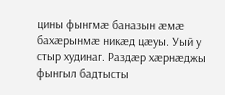цины фынгмæ баназын æмæ бахæрынмæ никæд цæуы. Уый у стыр худинаг. Раздæр хæрнæджы фынгыл бадтысты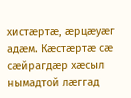хистæртæ, æрцæуæг адæм. Кæстæртæ сæ сæйрагдæр хæсыл нымадтой лæггад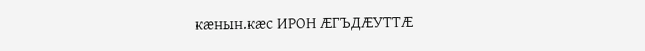кæнын.кæс ИРОН ÆГЪДÆУТТÆ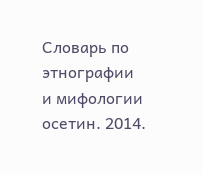Словарь по этнографии и мифологии осетин. 2014.